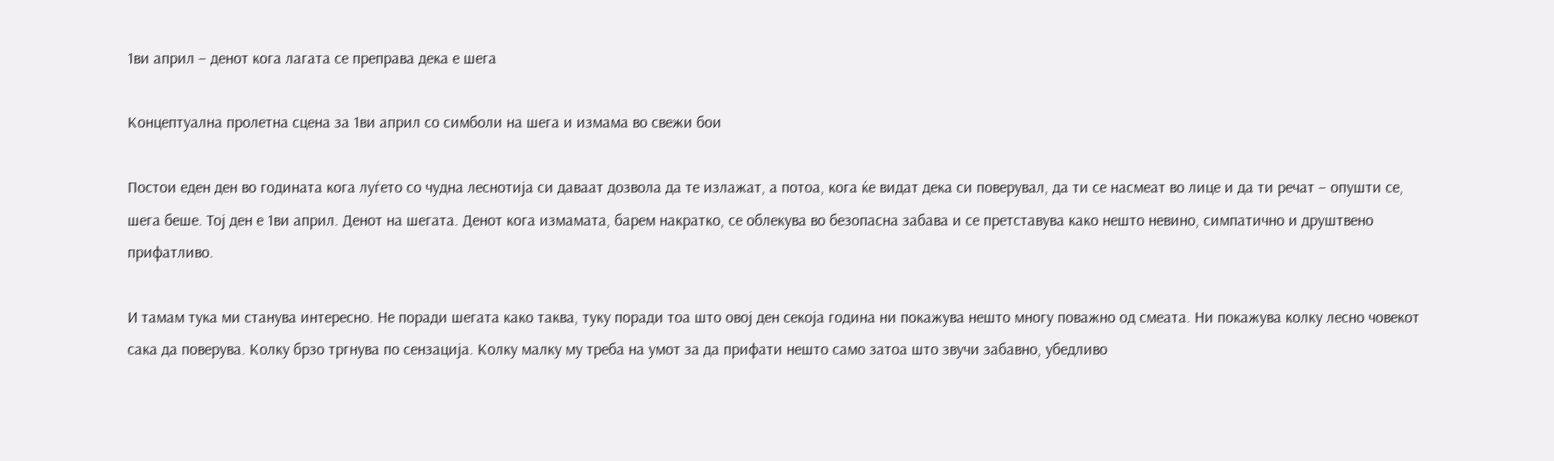1ви април – денот кога лагата се преправа дека е шега

Концептуална пролетна сцена за 1ви април со симболи на шега и измама во свежи бои

Постои еден ден во годината кога луѓето со чудна леснотија си даваат дозвола да те излажат, а потоа, кога ќе видат дека си поверувал, да ти се насмеат во лице и да ти речат – опушти се, шега беше. Тој ден е 1ви април. Денот на шегата. Денот кога измамата, барем накратко, се облекува во безопасна забава и се претставува како нешто невино, симпатично и друштвено прифатливо.

И тамам тука ми станува интересно. Не поради шегата како таква, туку поради тоа што овој ден секоја година ни покажува нешто многу поважно од смеата. Ни покажува колку лесно човекот сака да поверува. Колку брзо тргнува по сензација. Колку малку му треба на умот за да прифати нешто само затоа што звучи забавно, убедливо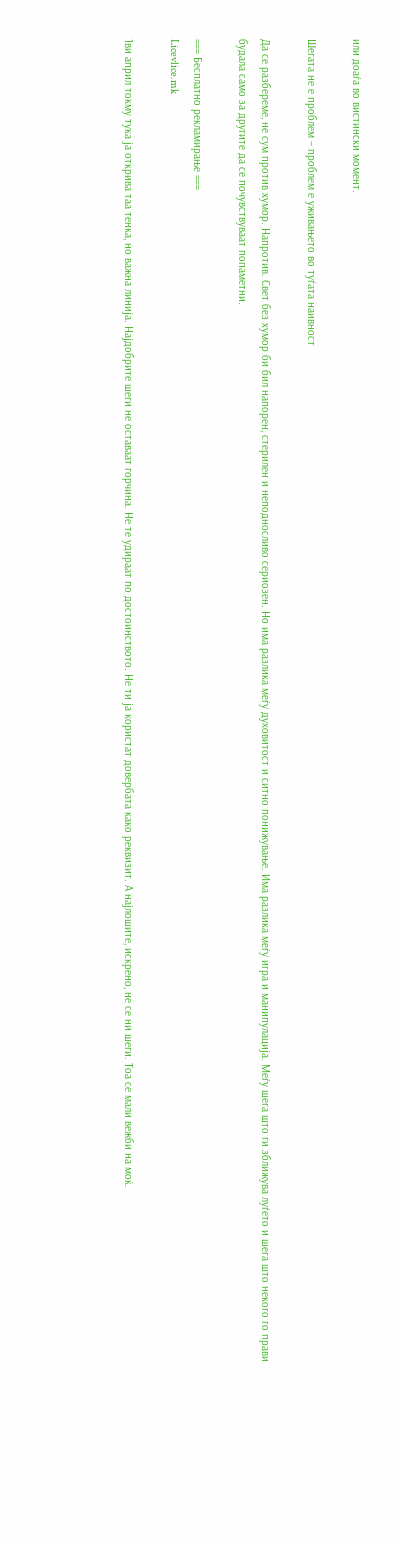или доаѓа во вистински момент.

Шегата не е проблем – проблем е уживањето во туѓата наивност

Да се разбереме, не сум против хумор. Напротив. Свет без хумор би бил напорен, стерилен и неподносливо сериозен. Но има разлика меѓу духовитост и ситно понижување. Има разлика меѓу игра и манипулација. Меѓу шега што ги зближува луѓето и шега што некого го прави будала само за другите да се почувствуваат попаметни.

=== Бесплатно рекламирање ===
Licevlice.mk

1ви април токму тука ја открива таа тенка, но важна линија. Најдобрите шеги не оставаат горчина. Не те удираат по достоинството. Не ти ја користат довербата како реквизит. А најлошите, искрено, не се ни шеги. Тоа се мали вежби на моќ.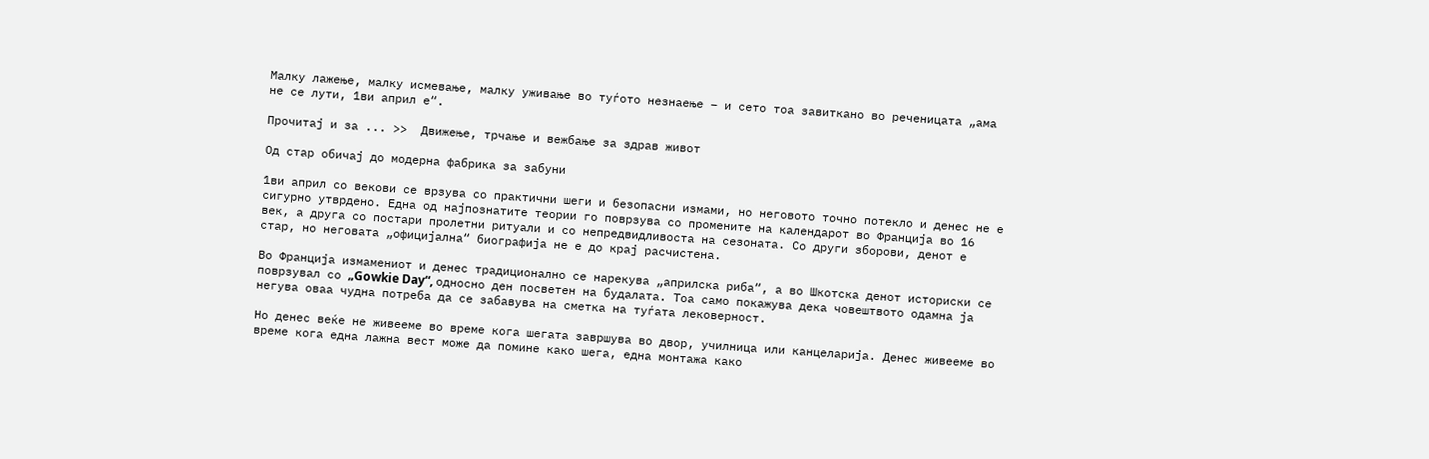Малку лажење, малку исмевање, малку уживање во туѓото незнаење – и сето тоа завиткано во реченицата „ама не се лути, 1ви април е“.

Прочитај и за ... >>  Движење, трчање и вежбање за здрав живот

Од стар обичај до модерна фабрика за забуни

1ви април со векови се врзува со практични шеги и безопасни измами, но неговото точно потекло и денес не е сигурно утврдено. Една од најпознатите теории го поврзува со промените на календарот во Франција во 16 век, а друга со постари пролетни ритуали и со непредвидливоста на сезоната. Со други зборови, денот е стар, но неговата „официјална“ биографија не е до крај расчистена.

Во Франција измамениот и денес традиционално се нарекува „априлска риба“, а во Шкотска денот историски се поврзувал со „Gowkie Day“, односно ден посветен на будалата. Тоа само покажува дека човештвото одамна ја негува оваа чудна потреба да се забавува на сметка на туѓата лековерност.

Но денес веќе не живееме во време кога шегата завршува во двор, училница или канцеларија. Денес живееме во време кога една лажна вест може да помине како шега, една монтажа како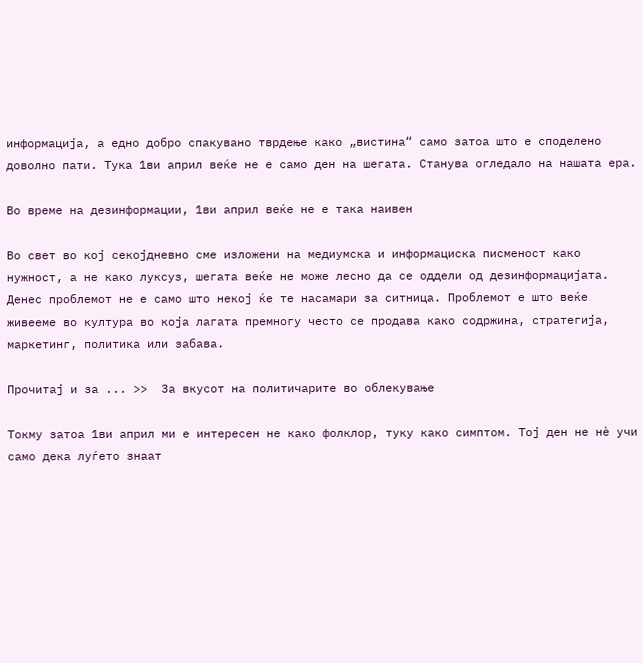информација, а едно добро спакувано тврдење како „вистина“ само затоа што е споделено доволно пати. Тука 1ви април веќе не е само ден на шегата. Станува огледало на нашата ера.

Во време на дезинформации, 1ви април веќе не е така наивен

Во свет во кој секојдневно сме изложени на медиумска и информациска писменост како нужност, а не како луксуз, шегата веќе не може лесно да се оддели од дезинформацијата. Денес проблемот не е само што некој ќе те насамари за ситница. Проблемот е што веќе живееме во култура во која лагата премногу често се продава како содржина, стратегија, маркетинг, политика или забава.

Прочитај и за ... >>  За вкусот на политичарите во облекување

Токму затоа 1ви април ми е интересен не како фолклор, туку како симптом. Тој ден не нѐ учи само дека луѓето знаат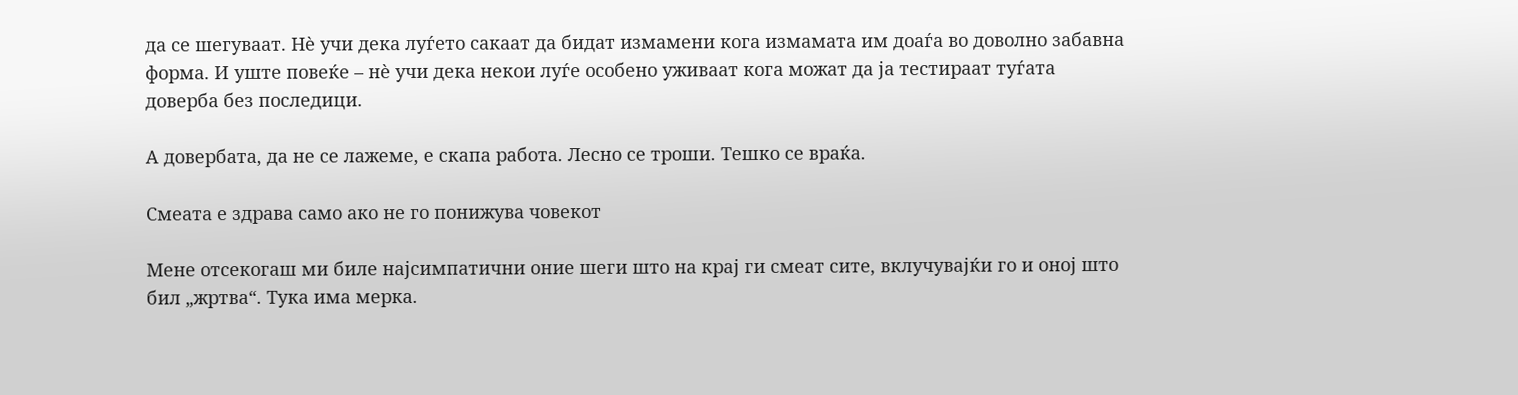да се шегуваат. Нѐ учи дека луѓето сакаат да бидат измамени кога измамата им доаѓа во доволно забавна форма. И уште повеќе – нѐ учи дека некои луѓе особено уживаат кога можат да ја тестираат туѓата доверба без последици.

А довербата, да не се лажеме, е скапа работа. Лесно се троши. Тешко се враќа.

Смеата е здрава само ако не го понижува човекот

Мене отсекогаш ми биле најсимпатични оние шеги што на крај ги смеат сите, вклучувајќи го и оној што бил „жртва“. Тука има мерка.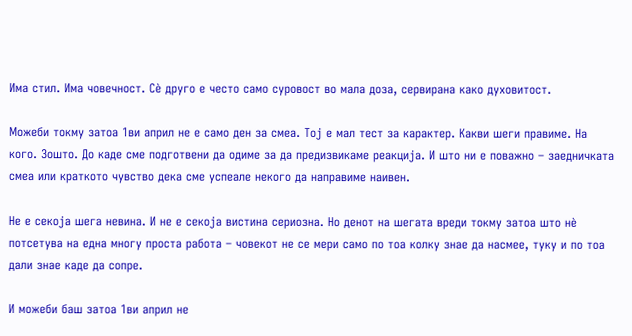Има стил. Има човечност. Сѐ друго е често само суровост во мала доза, сервирана како духовитост.

Можеби токму затоа 1ви април не е само ден за смеа. Тој е мал тест за карактер. Какви шеги правиме. На кого. Зошто. До каде сме подготвени да одиме за да предизвикаме реакција. И што ни е поважно – заедничката смеа или краткото чувство дека сме успеале некого да направиме наивен.

Не е секоја шега невина. И не е секоја вистина сериозна. Но денот на шегата вреди токму затоа што нѐ потсетува на една многу проста работа – човекот не се мери само по тоа колку знае да насмее, туку и по тоа дали знае каде да сопре.

И можеби баш затоа 1ви април не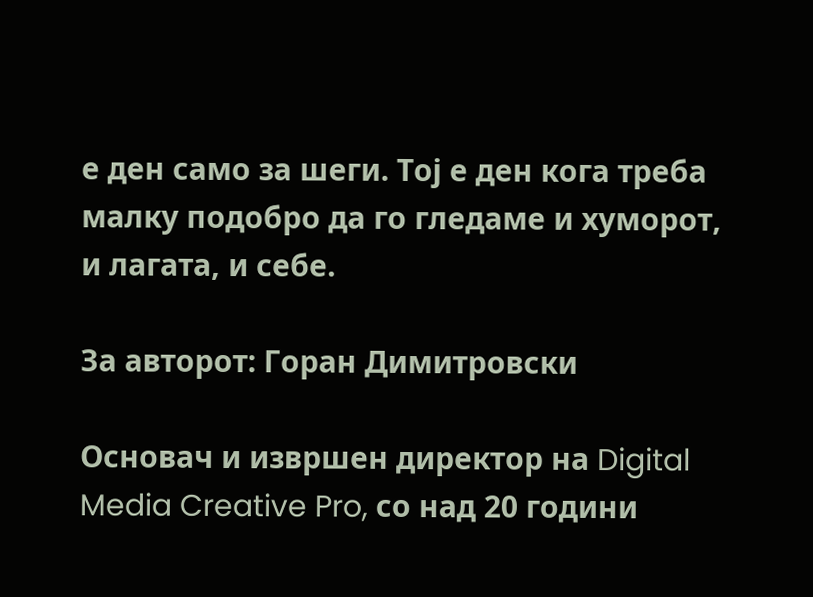е ден само за шеги. Тој е ден кога треба малку подобро да го гледаме и хуморот, и лагата, и себе.

За авторот: Горан Димитровски

Основач и извршен директор на Digital Media Creative Pro, со над 20 години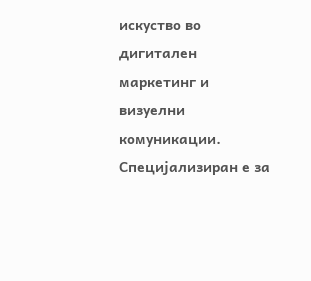искуство во дигитален маркетинг и визуелни комуникации. Специјализиран е за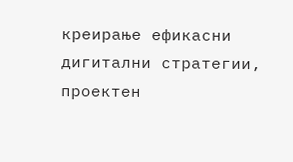креирање ефикасни дигитални стратегии, проектен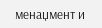менаџмент и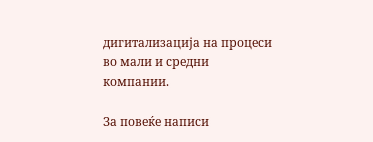дигитализација на процеси во мали и средни компании.

За повеќе написи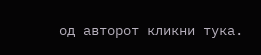од авторот кликни тука.